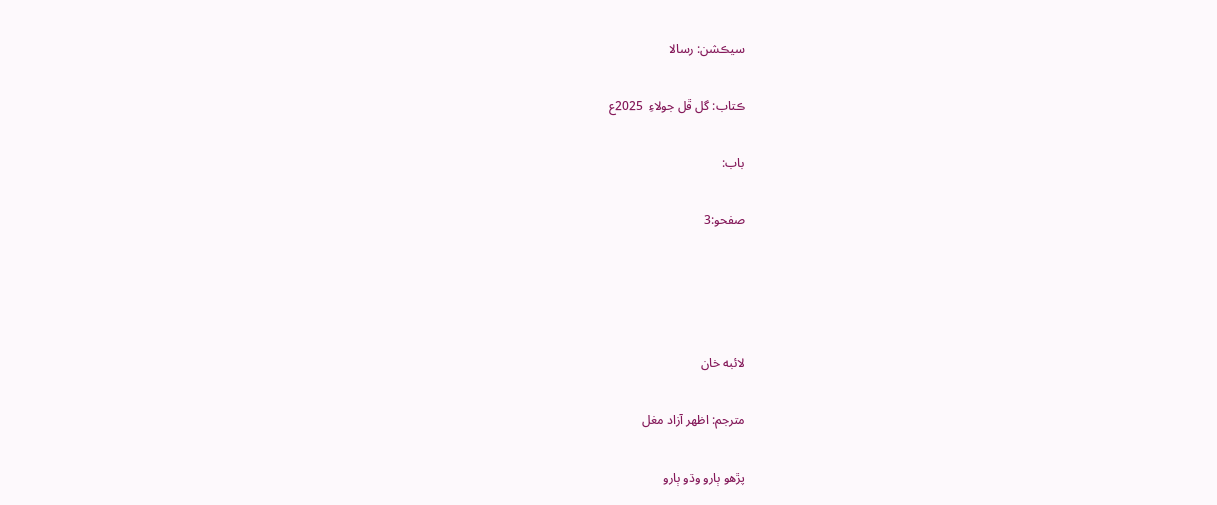سيڪشن: رسالا

ڪتاب: گل ڦل جولاءِ  2025ع

باب:

صفحو:3




لائبه خان

مترجم: اظھر آزاد مغل

پڙهو ٻارو وڌو ٻارو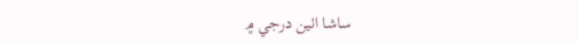ساشا اٺين درجي ۾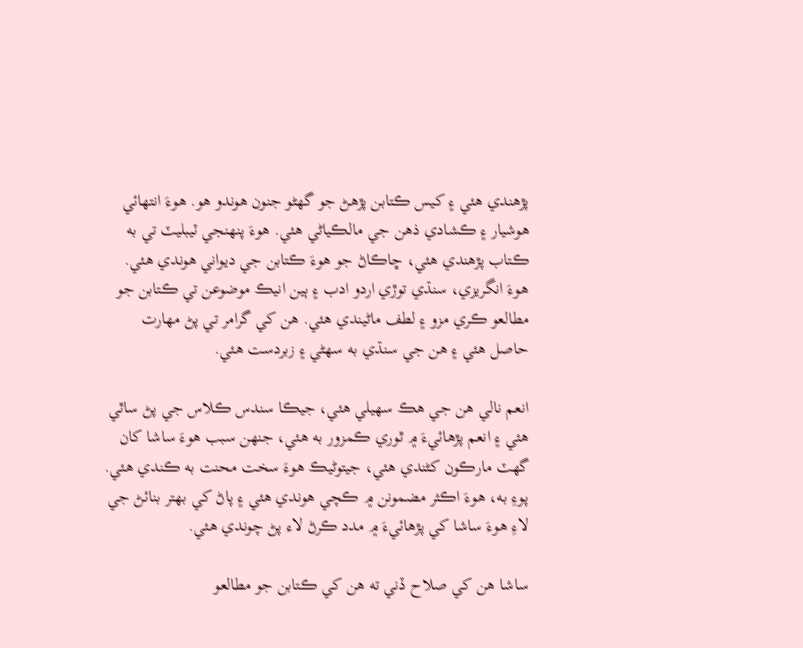پڙھندي ھئي ۽ کيس ڪتابن پڙھڻ جو گھڻو جنون ھوندو ھو. ھوءَ انتھائي ھوشيار ۽ ڪشادي ذھن جي مالڪياڻي ھئي. ھوءَ پنھنجي ٽيبليٽ تي به ڪتاب پڙھندي ھئي، ڇاڪاڻ جو ھوءَ ڪتابن جي ديواني ھوندي ھئي. ھوءَ انگريزي، سنڌي توڙي اردو ادب ۽ ٻين انيڪ موضوعن تي ڪتابن جو مطالعو ڪري مزو ۽ لطف ماڻيندي ھئي. ھن کي گرامر تي پڻ مھارت حاصل ھئي ۽ ھن جي سنڌي به سھڻي ۽ زبردست ھئي.

انعم نالي ھن جي ھڪ سھيلي ھئي، جيڪا سندس ڪلاس جي پڻ ساٿي ھئي ۽ انعم پڙھائيءَ ۾ ٿوري ڪمزور به ھئي، جنھن سبب ھوءَ ساشا کان گھٽ مارڪون کڻندي ھئي، جيتوڻيڪ ھوءَ سخت محنت به ڪندي ھئي. پوءِ به، ھوءَ اڪثر مضمونن ۾ ڪچي ھوندي ھئي ۽ پاڻ کي بھتر بنائڻ جي لاءِ ھوءَ ساشا کي پڙھائيءَ ۾ مدد ڪرڻ لاء پڻ چوندي ھئي.

ساشا ھن کي صلاح ڏني ته ھن کي ڪتابن جو مطالعو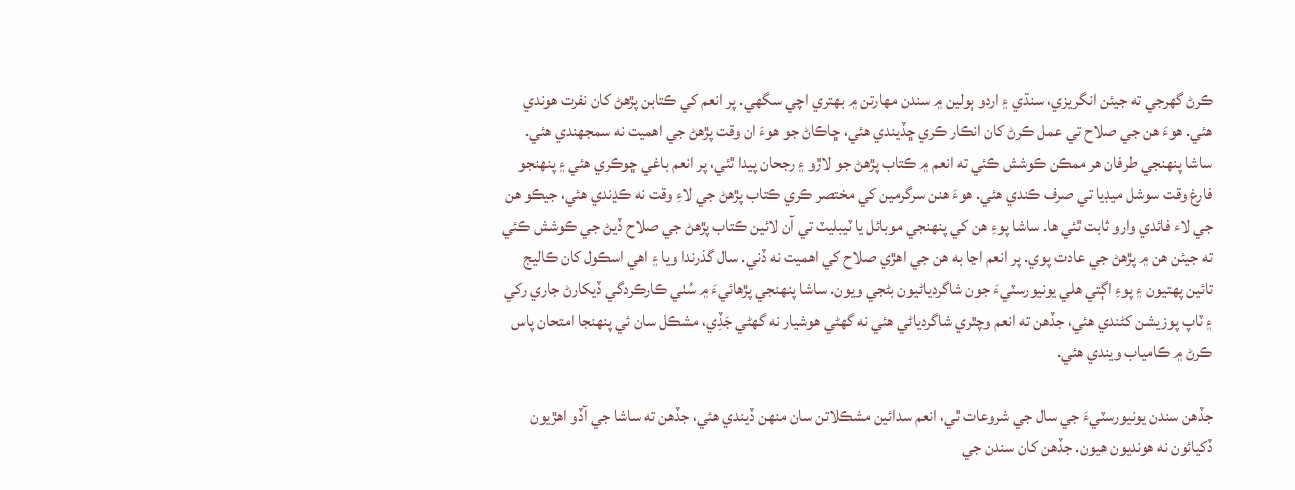ڪرڻ گھرجي ته جيئن انگريزي، سنڌي ۽ اردو ٻولين ۾ سندن مھارتن ۾ بھتري اچي سگھي. پر انعم کي ڪتابن پڙھڻ کان نفرت ھوندي ھئي. ھوءَ ھن جي صلاح تي عمل ڪرڻ کان انڪار ڪري ڇڏيندي ھئي، ڇاڪاڻ جو ھوءَ ان وقت پڙھڻ جي اھميت نه سمجھندي ھئي. ساشا پنھنجي طرفان ھر ممڪن ڪوشش ڪئي ته انعم ۾ ڪتاب پڙھڻ جو لاڙو ۽ رجحان پيدا ٿئي، پر انعم باغي ڇوڪري ھئي ۽ پنھنجو فارغ وقت سوشل ميڊيا تي صرف ڪندي ھئي. ھوءَ ھنن سرگرمين کي مختصر ڪري ڪتاب پڙھڻ جي لاءِ وقت نه ڪڍندي ھئي، جيڪو ھن جي لاء فائدي وارو ثابت ٿئي ھا. ساشا پوءِ ھن کي پنھنجي موبائل يا ٽيبليٽ تي آن لائين ڪتاب پڙھڻ جي صلاح ڏيڻ جي ڪوشش ڪئي ته جيئن ھن ۾ پڙھڻ جي عادت پوي. پر انعم اڃا به ھن جي اھڙي صلاح کي اھميت نه ڏني. سال گذرندا ويا ۽ اھي اسڪول کان ڪاليج تائين پھتيون ۽ پوءِ اڳتي ھلي يونيورسٽيءَ جون شاگردياڻيون بڻجي ويون. ساشا پنھنجي پڙھائيءَ ۾ سُٺي ڪارڪردگي ڏيکارڻ جاري رکي ۽ ٽاپ پوزيشن کڻندي ھئي، جڏھن ته انعم وچٿري شاگردياڻي ھئي نه گھڻي ھوشيار نه گھڻي جَڏِي، مشڪل سان ئي پنھنجا امتحان پاس ڪرڻ ۾ ڪامياب ويندي ھئي.

جڏھن سندن يونيورسٽيءَ جي سال جي شروعات ٿي، انعم سدائين مشڪلاتن سان منھن ڏيندي ھئي، جڏھن ته ساشا جي آڏو اھڙيون ڏکيائون نه ھونديون ھيون. جڏھن کان سندن جي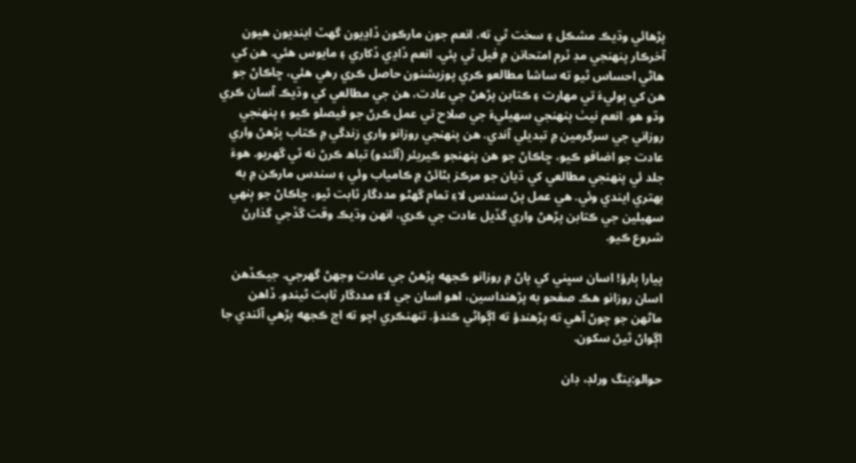پڙھائي وڌيڪ مشڪل ۽ سخت ٿي ته، انعم جون مارڪون ڏاڍيون گھٽ اينديون ھيون آخرڪار پنھنجي مڊ ٽرم امتحانن ۾ فيل ٿي پئي. انعم ڏاڍي ڏکاري ۽ مايوس ھئي. ھن کي ھاڻي احساس ٿيو ته ساشا مطالعو ڪري پوزيشنون حاصل ڪري رھي ھئي، ڇاڪاڻ جو ھن کي ٻوليءَ تي مھارت ۽ ڪتابن پڙھڻ جي عادت، ھن جي مطالعي کي وڌيڪ آسان ڪري وڌو ھو. انعم نيٺ پنھنجي سھيليءَ جي صلاح تي عمل ڪرڻ جو فيصلو ڪيو ۽ پنھنجي روزاني جي سرگرمين ۾ تبديلي آندي. ھن پنھنجي روزانو واري زندگي ۾ ڪتاب پڙھڻ واري عادت جو اضافو ڪيو، ڇاڪاڻ جو ھن پنھنجو ڪيريئر (آئندو) تباھ ڪرڻ نه ٿي گھريو. ھوءَ جلد ئي پنھنجي مطالعي کي ڌيان جو مرڪز بڻائڻ ۾ ڪامياب وئي ۽ سندس مارڪن ۾ به بھتري ايندي وئي. ھي عمل پڻ سندس لاءِ تمام گھڻو مددگار ثابت ٿيو، ڇاڪاڻ جو ٻنھي سھيلين جي ڪتابن پڙھڻ واري گڏيل عادت جي ڪري، انھن وڌيڪ وقت گڏجي گذارڻ شروع ڪيو.

پيارا ٻارؤ! اسان سڀني کي پاڻ ۾ روزانو ڪجھه پڙھڻ جي عادت وجھڻ گھرجي. جيڪڏھن اسان روزانو ھڪ صفحو به پڙھنداسين، اھو اسان جي لاءِ مددگار ثابت ٿيندو. ڏاهن ماڻھن جو چوڻ آھي ته پڙھندؤ ته اڳواڻي ڪندؤ. تنھنڪري اچو ته اڄ ڪجھه پڙھي آئندي جا اڳواڻ ٿيڻ سکون.

حوالو:ينگ ورلڊ، ڊان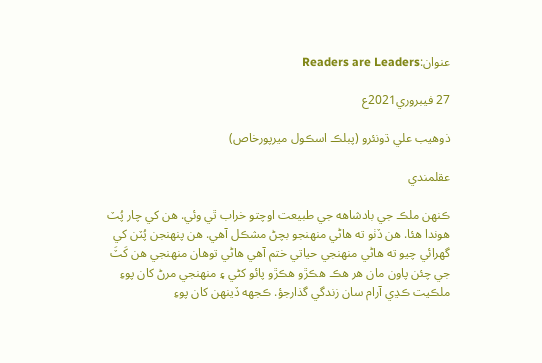عنوان:Readers are Leaders

27 فيبروري2021ع

ذوهيب علي ڌونئرو (پبلڪ اسڪول ميرپورخاص)

عقلمندي

ڪنھن ملڪ جي بادشاهه جي طبيعت اوچتو خراب ٿي وئي. هن کي چار پُٽ هوندا هئا. هن ڏٺو ته هاڻي منھنجو بچڻ مشڪل آهي. هن پنھنجن پُٽن کي گھرائي چيو ته هاڻي منھنجي حياتي ختم آهي هاڻي توهان منھنجي هن کَٽَ جي چئن پاون مان هر هڪ هڪڙو هڪڙو پائو کڻي ۽ منھنجي مرڻ کان پوءِ ملڪيت ڪڍي آرام سان زندگي گذارجؤ. ڪجھه ڏينھن کان پوءِ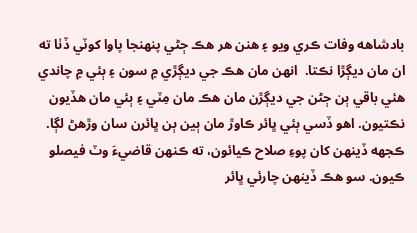بادشاهه وفات ڪري ويو ۽ هنن هر هڪ ڄڻي پنھنجا پاوا کوٽي ڏٺا ته ان مان ديڳڙا نڪتا.  انھن مان هڪ جي ديڳڙي ۾ سون ۽ ٻئي ۾ چاندي هئي باقي ٻن ڄڻن جي ديڳڙن مان هڪ مان مِٽي ۽ ٻئي مان هڏيون نڪتيون. اهو ڏسي ٻئي ڀائر ڪاوڙ مان ٻين ٻن ڀائرن سان وڙهڻ لڳا. ڪجھه ڏينھن کان پوءِ صلاح ڪيائون، ته ڪنھن قاضيءَ وٽ فيصلو ڪيون. سو هڪ ڏينھن چارئي ڀائر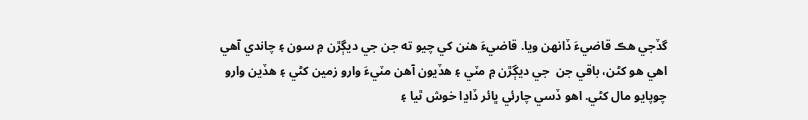گڏجي هڪ قاضيءَ ڏانھن ويا. قاضيءَ هنن کي چيو ته جن جي ديڳڙن ۾ سون ۽ چاندي آهي اهي هو کڻن، باقي جن  جي ديڳڙن ۾ مٽي ۽ هڏيون آهن مٽيءَ وارو زمين کڻي ۽ هڏين وارو چوپايو مال کڻي. اهو ڏسي چارئي ڀائر ڏاڍا خوش ٿيا ۽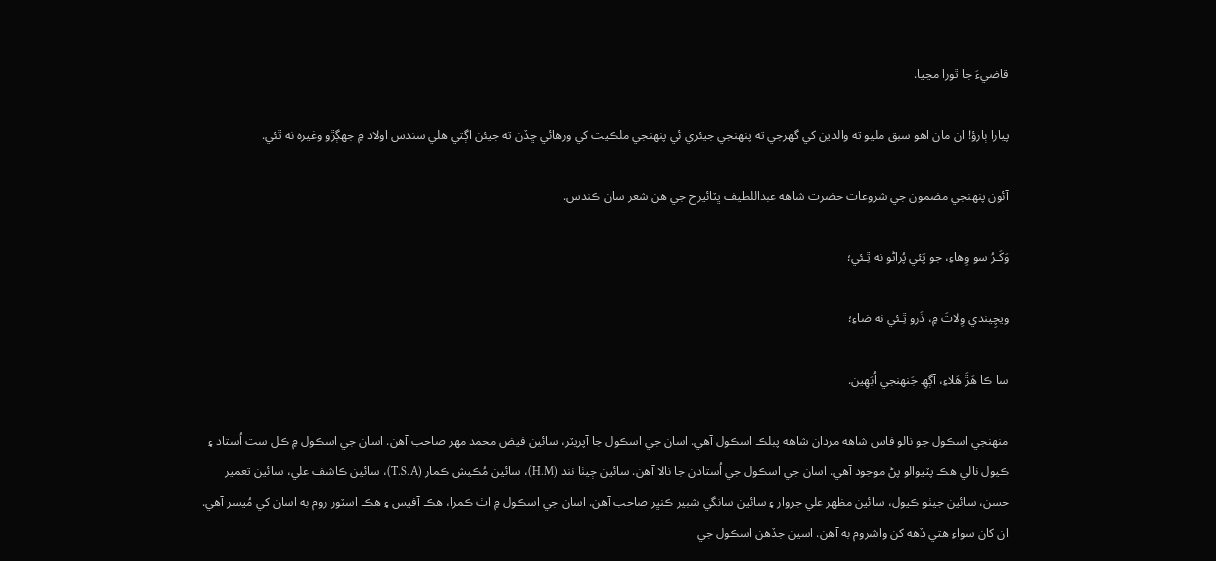قاضيءَ جا ٿورا مڃيا.

پيارا ٻارؤ! ان مان اهو سبق مليو ته والدين کي گھرجي ته پنھنجي جيئري ئي پنھنجي ملڪيت کي ورهائي ڇڏن ته جيئن اڳتي هلي سندس اولاد ۾ جھڳڙو وغيره نه ٿئي.

آئون پنھنجي مضمون جي شروعات حضرت شاھه عبداللطيف ڀٽائيرح جي ھن شعر سان ڪندس.

وَکَـرُ سو وِهاءِ، جو پَئي پُراڻو نه ٿِـئي؛

ويچِيندي وِلاتَ ۾، ذَرو ٿِـئي نه ضاءِ؛

سا ڪا هَڙَ هَلاءِ، آڳھِ جَنھنجي اُبَهِين.

منھنجي اسڪول جو نالو فاس شاھه مردان شاھه پبلڪ اسڪول آهي. اسان جي اسڪول جا آپريٽر، سائين فيض محمد مھر صاحب آهن. اسان جي اسڪول ۾ ڪل ست اُستاد ۽ ڪيول نالي هڪ پٽيوالو پڻ موجود آهي. اسان جي اسڪول جي اُستادن جا نالا آھن. سائين ڄيٺا نند (H.M)، سائين مُڪيش ڪمار (T.S.A)، سائين ڪاشف علي، سائين تعمير حسن، سائين جيٺو ڪيول، سائين مظھر علي جروار ۽ سائين سانگي شبير ڪنڀر صاحب آهن. اسان جي اسڪول ۾ اٺ ڪمرا، ھڪ آفيس ۽ ھڪ اسٽور روم به اسان کي مُيسر آهي. ان کان سواءِ هتي ڏھه کن واشروم به آهن. اسين جڏهن اسڪول جي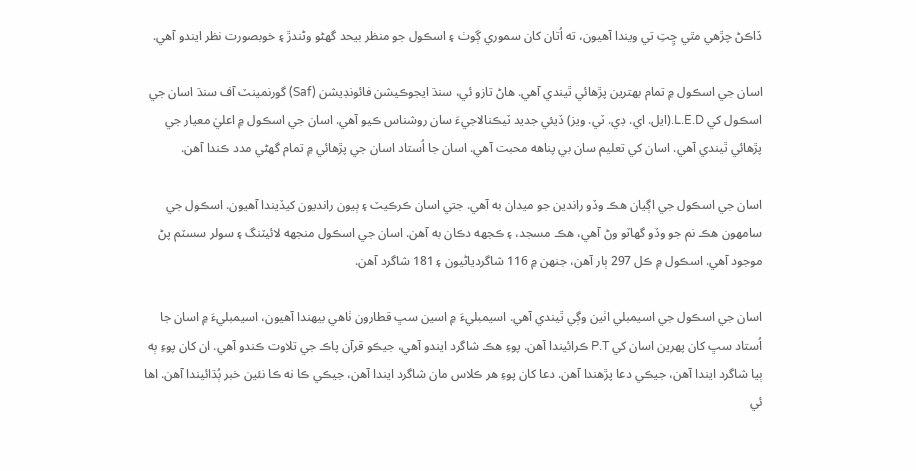ڏاڪڻ چڙهي مٿي ڇِتِ تي ويندا آهيون، ته اُتان کان سموري ڳوٺ ۽ اسڪول جو منظر بيحد گھڻو وڻندڙ ۽ خوبصورت نظر ايندو آهي.

اسان جي اسڪول ۾ تمام بھترين پڙھائي ٿيندي آهي. ھاڻ تازو ئي، سنڌ ايجوڪيشن فائونڊيشن (Saf) گورنمينٽ آف سنڌ اسان جي اسڪول کي L.E.D.(ايل. اي. ڊي. ٽي. ويز) ڏيئي جديد ٽيڪنالاجيءَ سان روشناس ڪيو آهي. اسان جي اسڪول ۾ اعليٰ معيار جي پڙھائي ٿيندي آهي. اسان کي تعليم سان بي پناهه محبت آهي. اسان جا اُستاد اسان جي پڙھائي ۾ تمام گھڻي مدد ڪندا آهن.

اسان جي اسڪول جي اڳيان ھڪ وڏو راندين جو ميدان به آهي. جتي اسان ڪرڪيٽ ۽ ٻيون رانديون کيڏيندا آهيون. اسڪول جي سامھون ھڪ نم جو وڏو گھاٽو وڻ آهي، ھڪ مسجد، ۽ ڪجھه دڪان به آهن. اسان جي اسڪول منجھه لائيٽنگ ۽ سولر سسٽم پڻ موجود آهي. اسڪول ۾ ڪل 297 ٻار آهن، جنھن ۾ 116 شاگردياڻيون ۽ 181 شاگرد آهن.

اسان جي اسڪول جي اسيمبلي اٺين وڳي ٿيندي آهي. اسيمبليءَ ۾ اسين سڀ قطارون ٺاهي بيھندا آهيون، اسيمبليءَ ۾ اسان جا اُستاد سڀ کان پھرين اسان کي P.T ڪرائيندا آهن. پوءِ ھڪ شاگرد ايندو آهي، جيڪو قرآن پاڪ جي تلاوت ڪندو آهي. ان کان پوءِ ٻه ٻيا شاگرد ايندا آهن، جيڪي دعا پڙهندا آهن. دعا کان پوءِ ھر ڪلاس مان شاگرد ايندا آهن، جيڪي ڪا نه ڪا نئين خبر ٻُڌائيندا آهن. اھا ئي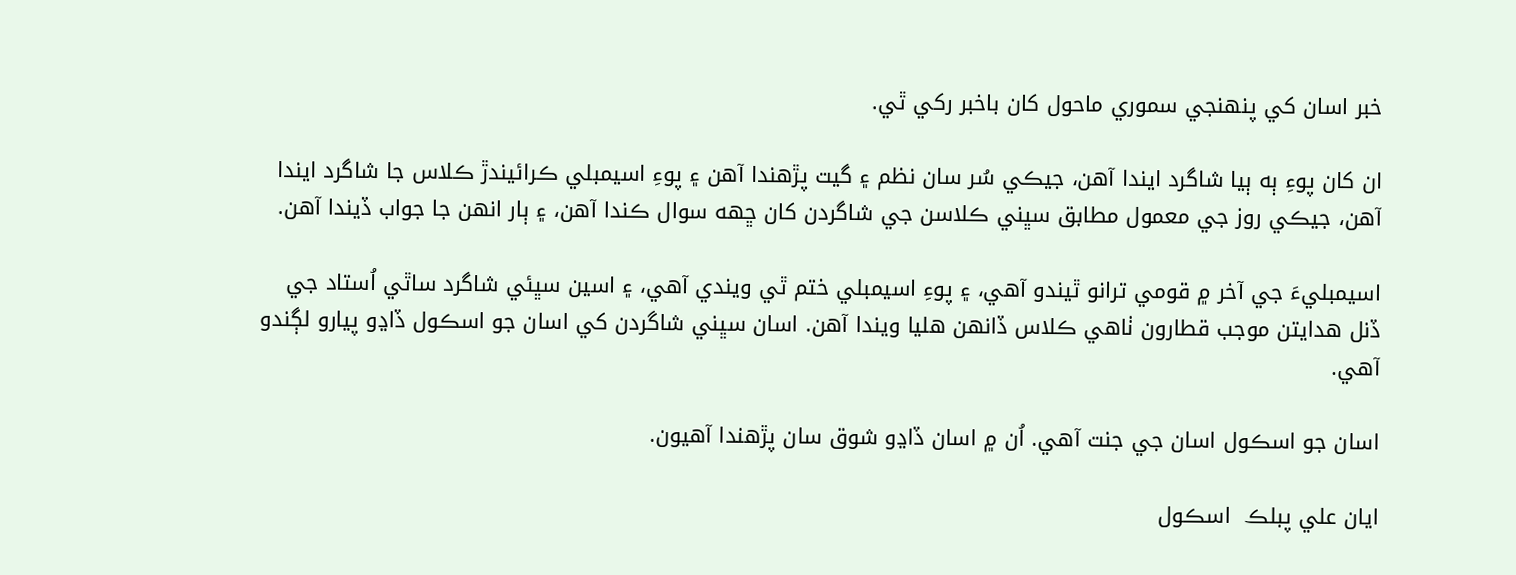خبر اسان کي پنھنجي سموري ماحول کان باخبر رکي ٿي.

ان کان پوءِ ٻه ٻيا شاگرد ايندا آهن، جيڪي سُر سان نظم ۽ گيت پڙهندا آهن ۽ پوءِ اسيمبلي ڪرائيندڙ ڪلاس جا شاگرد ايندا آهن، جيڪي روز جي معمول مطابق سڀني ڪلاسن جي شاگردن کان ڇھه سوال ڪندا آهن، ۽ ٻار انھن جا جواب ڏيندا آهن.

اسيمبليءَ جي آخر ۾ قومي ترانو ٿيندو آهي، ۽ پوءِ اسيمبلي ختم ٿي ويندي آهي، ۽ اسين سڀئي شاگرد ساٿي اُستاد جي ڏنل ھدايتن موجب قطارون ٺاهي ڪلاس ڏانھن ھليا ويندا آهن. اسان سڀني شاگردن کي اسان جو اسڪول ڏاڍو پيارو لڳندو آهي.

اسان جو اسڪول اسان جي جنت آهي. اُن ۾ اسان ڏاڍو شوق سان پڙهندا آهيون.

ايان علي پبلڪ  اسڪول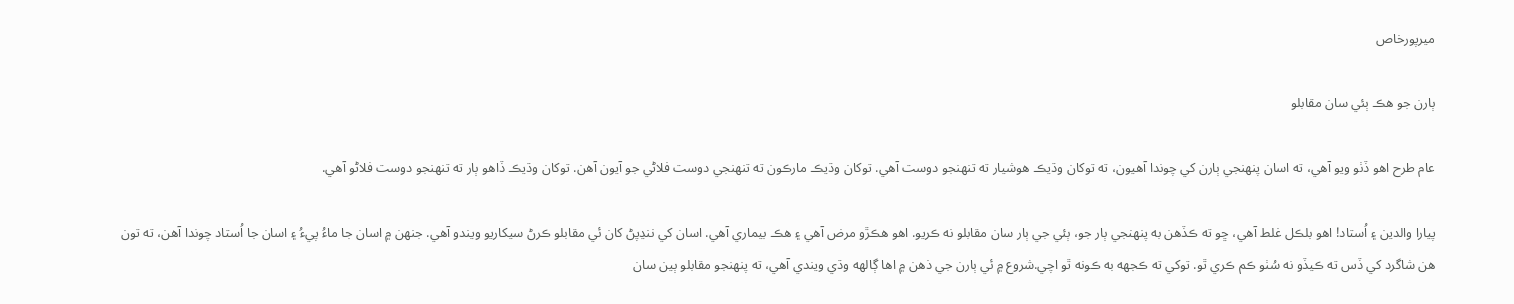ميرپورخاص

ٻارن جو هڪ ٻئي سان مقابلو

عام طرح اهو ڏٺو ويو آهي، ته اسان پنھنجي ٻارن کي چوندا آهيون، ته توکان وڌيڪ هوشيار ته تنھنجو دوست آهي. توکان وڌيڪ مارڪون ته تنھنجي دوست فلاڻي جو آيون آهن. توکان وڌيڪ ڏاهو ٻار ته تنھنجو دوست فلاڻو آهي.

پيارا والدين ۽ اُستاد! اهو بلڪل غلط آهي، ڇو ته ڪڏهن به پنھنجي ٻار جو، ٻئي جي ٻار سان مقابلو نه ڪريو. اهو هڪڙو مرض آهي ۽ هڪ بيماري آهي. اسان کي ننڍپڻ کان ئي مقابلو ڪرڻ سيکاريو ويندو آهي. جنھن ۾ اسان جا ماءُ پيءُ ۽ اسان جا اُستاد چوندا آهن، ته تون هن شاگرد کي ڏس ته ڪيڏو نه سُٺو ڪم ڪري ٿو. توکي ته ڪجھه به ڪونه ٿو اچي.شروع ۾ ئي ٻارن جي ذهن ۾ اها ڳالھه وڌي ويندي آهي، ته پنھنجو مقابلو ٻين سان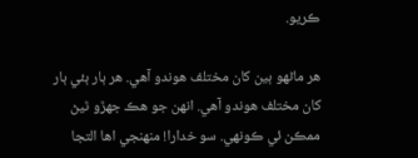ڪريو.

هر ماڻھو ٻين کان مختلف هوندو آهي. هر ٻار ٻئي ٻار کان مختلف هوندو آهي. انھن جو هڪ جھڙو ٿيڻ ممڪن ئي ڪونھي. سو خدارا! منھنجي اها التجا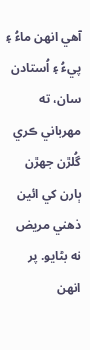آهي انھن ماءُ ۽ پيءُ ۽ اُستادن سان، ته مھرباني ڪري گُلڙن جھڙن ٻارن کي ائين ذهني مريض نه بڻايو. پر انھن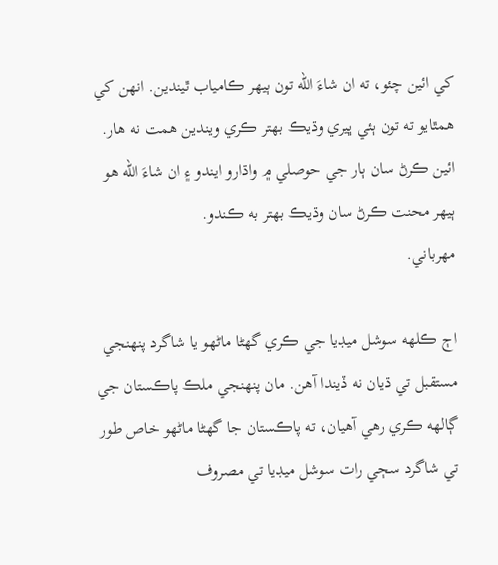کي ائين چئو، ته ان شاءَ الله تون ٻيھر ڪامياب ٿيندين. انھن کي همٿايو ته تون ٻئي ڀيري وڌيڪ بھتر ڪري ويندين همت نه هار. ائين ڪرڻ سان ٻار جي حوصلي ۾ واڌارو ايندو ۽ ان شاءَ الله هو ٻيھر محنت ڪرڻ سان وڌيڪ بھتر به ڪندو.                                مھرباني.

اڄ ڪلھه سوشل ميڊيا جي ڪري گھڻا ماڻھو يا شاگرد پنھنجي مستقبل تي ڌيان نه ڏيندا آهن. مان پنھنجي ملڪ پاڪستان جي ڳالھه ڪري رهي آهيان، ته پاڪستان جا گھڻا ماڻھو خاص طور تي شاگرد سڄي رات سوشل ميڊيا تي مصروف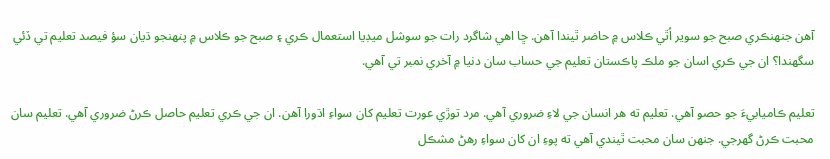آهن جنھنڪري صبح جو سوير اُٿي ڪلاس ۾ حاضر ٿيندا آهن. ڇا اهي شاگرد رات جو سوشل ميڊيا استعمال ڪري ۽ صبح جو ڪلاس ۾ پنھنجو ڌيان سؤ فيصد تعليم تي ڏئي سگھندا؟ ان جي ڪري اسان جو ملڪ پاڪستان تعليم جي حساب سان دنيا ۾ آخري نمبر تي آهي.

تعليم ڪاميابيءَ جو حصو آهي. تعليم ته هر انسان جي لاءِ ضروري آهي. مرد توڙي عورت تعليم کان سواءِ اڌورا آهن. ان جي ڪري تعليم حاصل ڪرڻ ضروري آهي. تعليم سان محبت ڪرڻ گھرجي. جنھن سان محبت ٿيندي آهي ته پوءِ ان کان سواءِ رهڻ مشڪل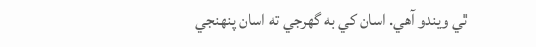ٿي ويندو آهي. اسان کي به گھرجي ته اسان پنھنجي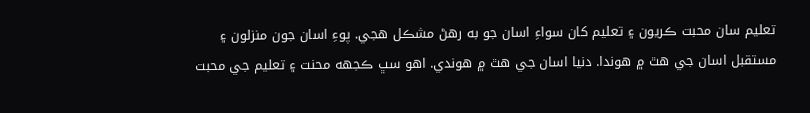تعليم سان محبت ڪريون ۽ تعليم کان سواءِ اسان جو به رهڻ مشڪل هجي. پوءِ اسان جون منزلون ۽ مستقبل اسان جي هٿ ۾ هوندا. دنيا اسان جي هٿ ۾ هوندي. اهو سڀ ڪجھه محنت ۽ تعليم جي محبت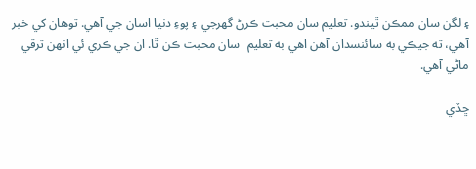۽ لگن سان ممڪن ٿيندو. تعليم سان محبت ڪرڻ گھرجي ۽ پوءِ دنيا اسان جي آهي. توهان کي خبر آهي، ته جيڪي به سائنسدان آهن اهي به تعليم  سان محبت ڪن ٿا. ان جي ڪري ئي انھن ترقي ماڻي آهي.

ڇڏي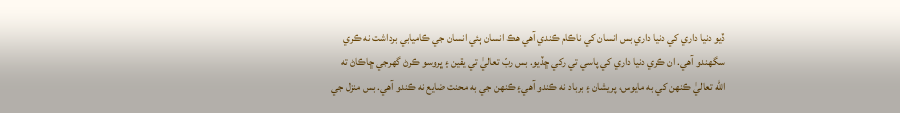ڏيو دنيا داري کي دنيا داري بس انسان کي ناڪام ڪندي آهي هڪ انسان ٻئي انسان جي ڪاميابي برداشت نه ڪري سگھندو آهي. ان ڪري دنيا داري کي پاسي تي رکي ڇڏيو. بس ربّ تعاليٰ تي يقين ۽ ڀروسو ڪرڻ گھرجي ڇاڪاڻ ته الله تعاليٰ ڪنھن کي به مايوس، پريشان ۽ برباد نه ڪندو آهي۽ ڪنھن جي به محنت ضايع نه ڪندو آهي. بس منزل جي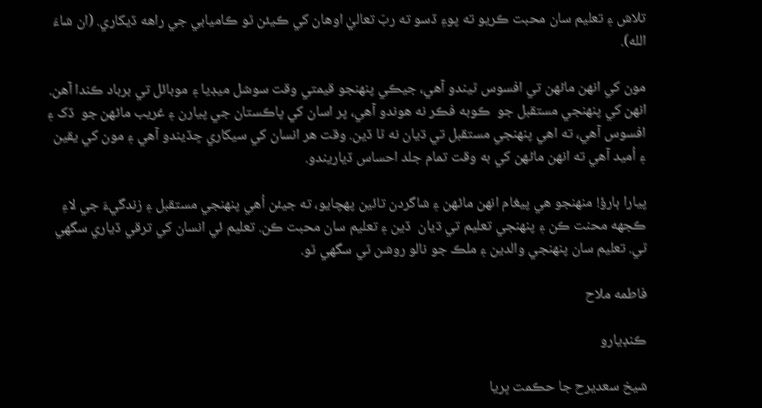تلاش ۽ تعليم سان محبت ڪريو ته پوءِ ڏسو ته ربّ تعاليٰ اوهان کي ڪيئن ٿو ڪاميابي جي راهه ڏيکاري. (ان شاءَ الله).

مون کي انھن ماڻھن تي افسوس ٿيندو آهي، جيڪي پنھنجو قيمتي وقت سوشل ميڊيا ۽ موبائل تي برباد ڪندا آهن. انھن کي پنھنجي مستقبل جو  ڪوبه فڪر نه هوندو آهي، پر اسان کي پاڪستان جي پيارن ۽ غريب ماڻھن جو  ڏک ۽ افسوس آهي، ته اهي پنھنجي مستقبل تي ڌيان نه ٿا ڏين. وقت هر انسان کي سيکاري ڇڏيندو آهي ۽ مون کي يقين ۽ اُميد آهي ته انھن ماڻھن کي به وقت تمام جلد احساس ڏياريندو.

پيارا ٻارؤ! منھنجو هي پيغام انھن ماڻھن ۽ شاگردن تائين پھچايو، ته جيئن اُهي پنھنجي مستقبل ۽ زندگيءَ جي لاءِ ڪجھه محنت ڪن ۽ پنھنجي تعليم تي ڌيان  ڏين ۽ تعليم سان محبت ڪن. تعليم ئي انسان کي ترقي ڏياري سگھي ٿي. تعليم سان پنھنجي والدين ۽ ملڪ جو نالو روشن ٿي سگھي ٿو.

فاطمه ملاح

ڪنڊيارو

شيخ سعديرح جا حڪمت ڀريا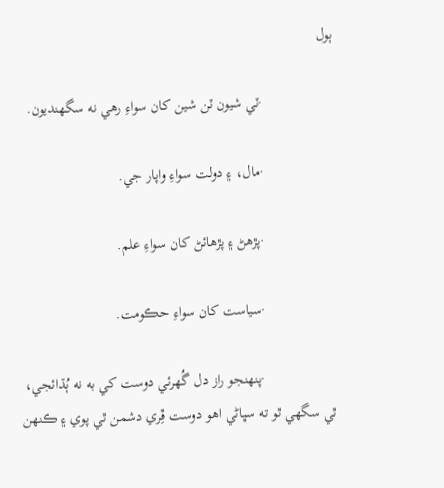ٻول

                   ·ٽي شيون ٽن شين کان سواءِ رهي نه سگھنديون.

                   ·مال، ۽ دولت سواءِ واپار جي.

                   ·پڙھڻ ۽ پڙهائڻ کان سواءِ علم.

                   ·سياست کان سواءِ حڪومت.

                   ·پنھنجو راز دل گُھرئي دوست کي به نه ٻُڌائجي، ٿي سگھي ٿو ته سڀاڻي اهو دوست ڦِري دشمن ٿي پوي ۽ ڪنھن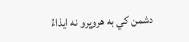دشمن کي به هروڀرو نه ايذاءُ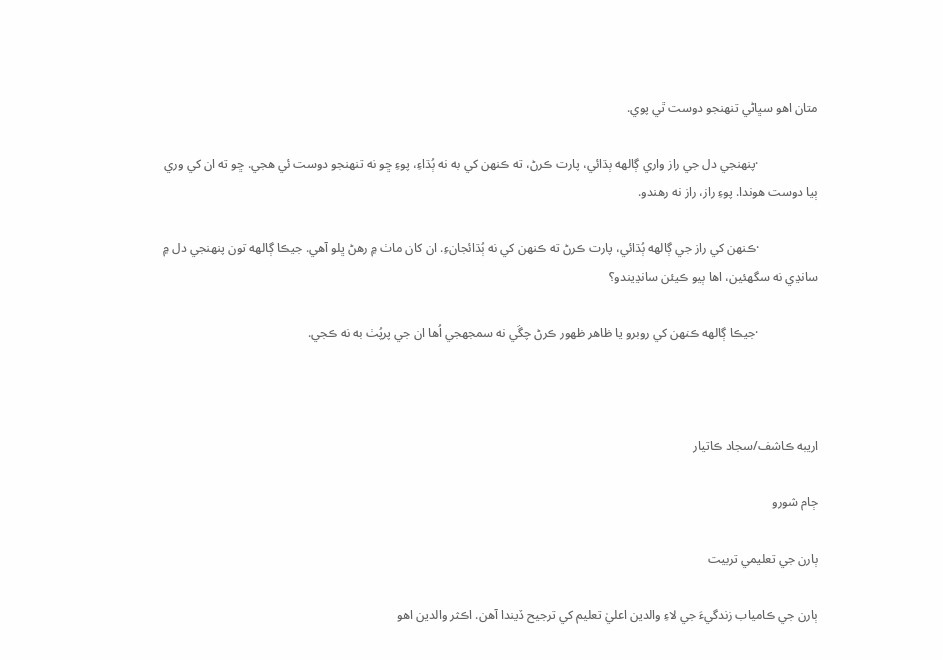متان اهو سڀاڻي تنھنجو دوست ٿي پوي.

                   ·پنھنجي دل جي راز واري ڳالھه ٻڌائي، پارت ڪرڻ، ته ڪنھن کي به نه ٻُڌاءِ، پوءِ ڇو نه تنھنجو دوست ئي هجي. ڇو ته ان کي وري ٻيا دوست هوندا. پوءِ راز، راز نه رهندو.

                   ·ڪنھن کي راز جي ڳالھه ٻُڌائي، پارت ڪرڻ ته ڪنھن کي نه ٻُڌائجانءِ. ان کان ماٺ ۾ رهڻ ڀلو آهي. جيڪا ڳالھه تون پنھنجي دل ۾ سانڍي نه سگھئين، اها ٻيو ڪيئن سانڍيندو؟

                   ·جيڪا ڳالھه ڪنھن کي روبرو يا ظاهر ظھور ڪرڻ چڱي نه سمجھجي اُها ان جي پرپُٺ به نه ڪجي.



اريبه ڪاشف/سجاد ڪاتيار

ڄام شورو

ٻارن جي تعليمي تربيت

ٻارن جي ڪامياب زندگيءَ جي لاءِ والدين اعليٰ تعليم کي ترجيح ڏيندا آهن. اڪثر والدين اهو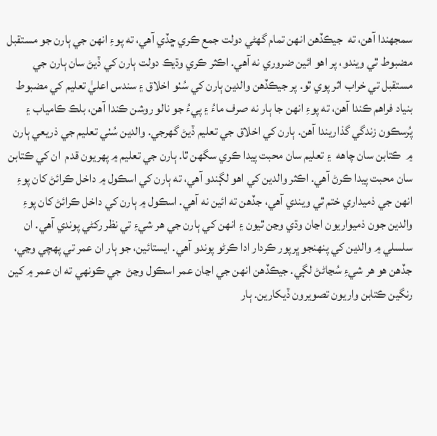سمجھندا آهن، ته  جيڪڏهن انھن تمام گھڻي دولت جمع ڪري ڇڏي آهي، ته پوءِ انھن جي ٻارن جو مستقبل مضبوط ٿي ويندو، پر اهو ائين ضروري نه آهي. اڪثر ڪري وڌيڪ دولت ٻارن کي ڏيڻ سان ٻارن جي مستقبل تي خراب اثر پوي ٿو. پر جيڪڏهن والدين ٻارن کي سُٺو اخلاق ۽ سندس اعليٰ تعليم کي مضبوط بنياد فراهم ڪندا آهن، ته پوءِ انھن جا ٻار نه صرف ماءُ ۽ پيءُ جو نالو روشن ڪندا آهن، بلڪ ڪامياب ۽ پُرسڪون زندگي گذاريندا آهن. ٻارن کي اخلاق جي تعليم ڏيڻ گھرجي. والدين سُٺي تعليم جي ذريعي ٻارن ۾  ڪتابن سان چاهه  ۽ تعليم سان محبت پيدا ڪري سگھن ٿا. ٻارن جي تعليم ۾ پھريون قدم  ان کي ڪتابن سان محبت پيدا ڪرڻ آهي. اڪثر والدين کي اهو لڳندو آهي، ته ٻارن کي اسڪول ۾ داخل ڪرائڻ کان پوءِ انھن جي ذميداري ختم ٿي ويندي آهي، جڏهن ته ائين نه آهي. اسڪول ۾ ٻارن کي داخل ڪرائڻ کان پوءِ والدين جون ذميواريون اڃان وڌي وڃن ٿيون ۽ انھن کي ٻارن جي هر شيءِ تي نظر رکڻي پوندي آهي. ان سلسلي ۾ والدين کي پنھنجو ڀرپور ڪردار ادا ڪرڻو پوندو آهي. ايستائين، جو ٻار ان عمر تي پھچي وڃي، جڏهن هو هر شيءِ سُڃاڻڻ لڳي. جيڪڏهن انھن جي اڃان عمر اسڪول وڃڻ  جي ڪونھي ته ان عمر ۾ کين رنگين ڪتابن واريون تصويرون ڏيکارين. ٻار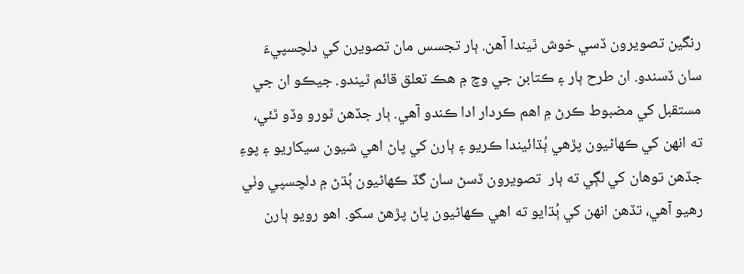رنگين تصويرون ڏسي خوش ٿيندا آهن. ٻار تجسس مان تصويرن کي دلچسپيءَ سان ڏسندو. ان طرح ٻار ۽ ڪتابن جي وچ ۾ هڪ تعلق قائم ٿيندو. جيڪو ان جي مستقبل کي مضبوط ڪرڻ ۾ اهم ڪردار ادا ڪندو آهي. ٻار جڏهن ٿورو وڏو ٿئي، ته انھن کي ڪھاڻيون پڙهي ٻُڌائيندا ڪريو ۽ ٻارن کي پاڻ اهي شيون سيکاريو ۽ پوءِ جڏهن توهان کي لڳي ته ٻار  تصويرون ڏسڻ سان گڏ ڪھاڻيون ٻُڌڻ ۾ دلچسپي وٺي رهيو آهي، تڏهن انھن کي ٻُڌايو ته اهي ڪھاڻيون پاڻ پڙهڻ سکو. اهو رويو ٻارن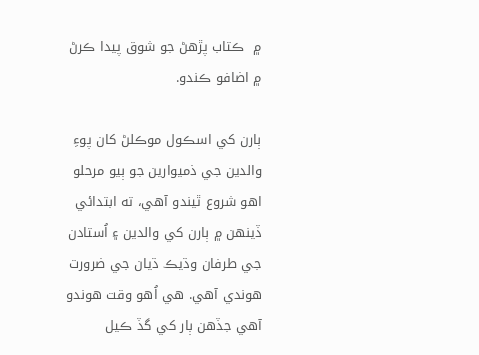۾  ڪتاب پڙهڻ جو شوق پيدا ڪرڻ ۾ اضافو ڪندو.

ٻارن کي اسڪول موڪلڻ کان پوءِ  والدين جي ذميوارين جو ٻيو مرحلو اهو شروع ٿيندو آهي، ته ابتدائي ڏينھن ۾ ٻارن کي والدين ۽ اُستادن جي طرفان وڌيڪ ڌيان جي ضرورت هوندي آهي. هي اُهو وقت هوندو آهي جڏهن ٻار کي گڏ ڪيل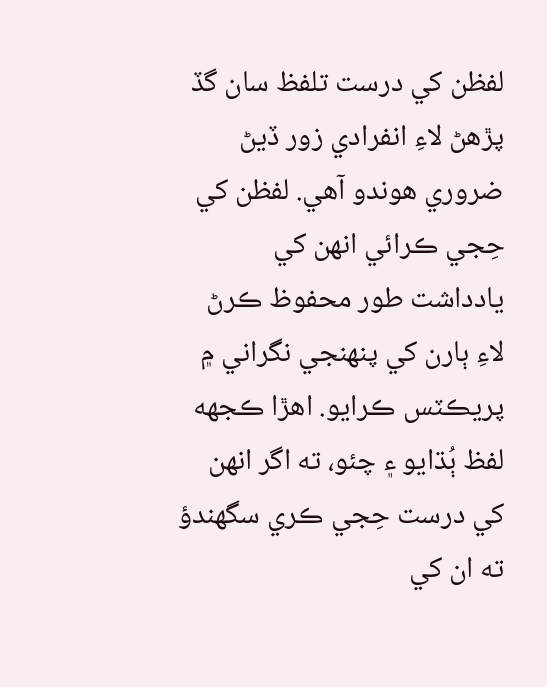لفظن کي درست تلفظ سان گڏ پڙهڻ لاءِ انفرادي زور ڏيڻ ضروري هوندو آهي. لفظن کي حِجي ڪرائي انھن کي يادداشت طور محفوظ ڪرڻ لاءِ ٻارن کي پنھنجي نگراني ۾ پريڪٽس ڪرايو. اهڙا ڪجھه لفظ ٻُڌايو ۽ چئو، ته اگر انھن کي درست حِجي ڪري سگھندؤ ته ان کي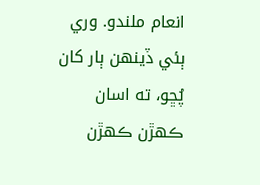انعام ملندو. وري ٻئي ڏينھن ٻار کان پُڇو، ته اسان ڪھڙن ڪھڙن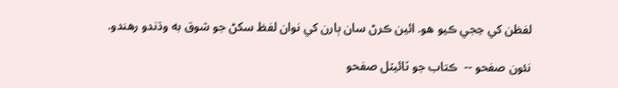لفظن کي حِجي ڪيو هو. ائين ڪرڻ سان ٻارن کي نوان لفظ سکڻ جو شوق به وڌندو رهندو.

نئون صفحو --  ڪتاب جو ٽائيٽل صفحو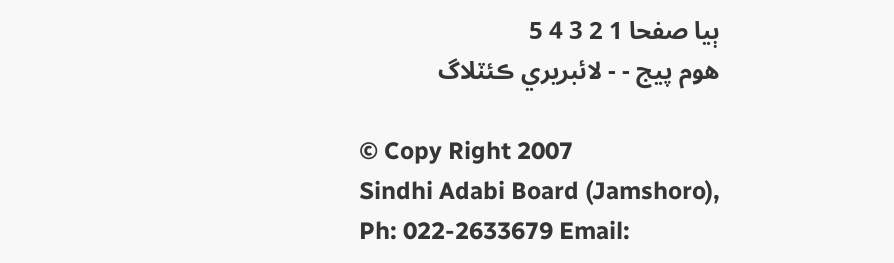ٻيا صفحا 1 2 3 4 5
هوم پيج - - لائبريري ڪئٽلاگ

© Copy Right 2007
Sindhi Adabi Board (Jamshoro),
Ph: 022-2633679 Email: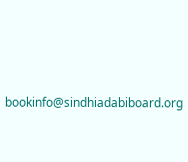bookinfo@sindhiadabiboard.org